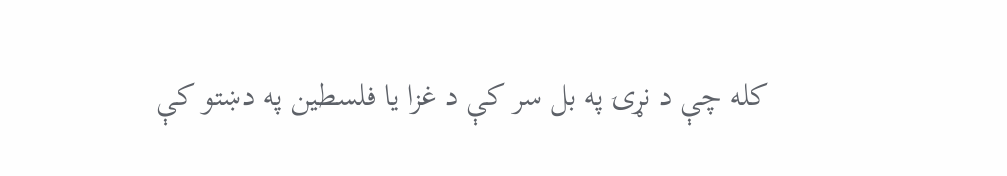کله چې د نړۍ په بل سر کې د غزا یا فلسطین په دښتو کې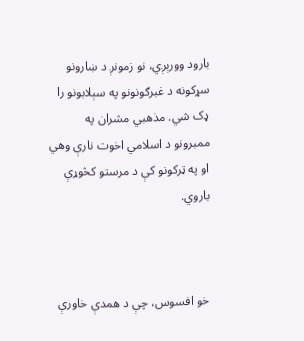بارود وورېږي، نو زمونږ د ښارونو سړکونه د غبرګونونو په سېلابونو را ډک شي. مذهبي مشران په ممبرونو د اسلامي اخوت نارې وهي او په ټرکونو کې د مرستو کڅوړې باروي.



خو افسوس، چې د همدې خاورې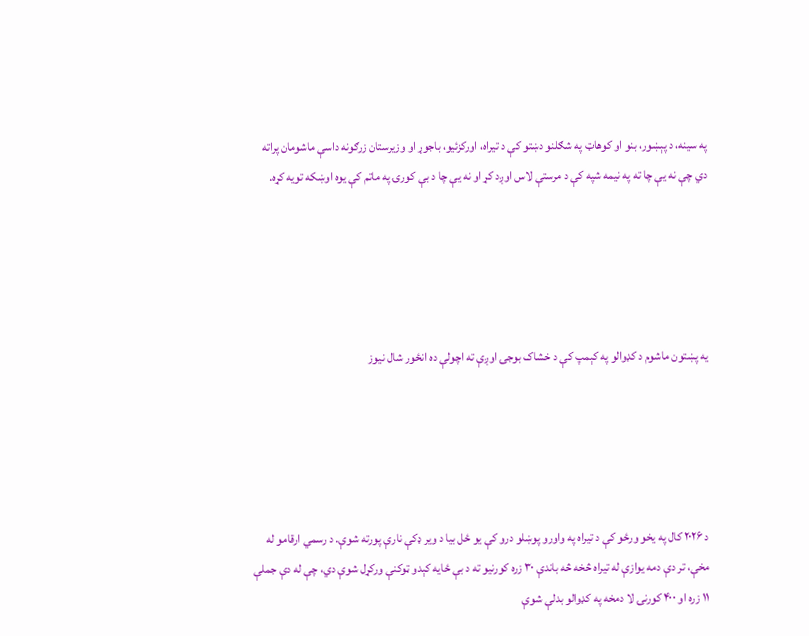په سینه، د پېښور، بنو او کوهاټ په شګلنو دښتو کې د تیراه، اورکزئیو، باجوړ او وزیرستان زرګونه داسې ماشومان پراته دي چې نه یې چا ته په نیمه شپه کې د مرستې لاس اوږد کړ او نه یې چا د بې کورۍ په ماتم کې یوه اوښکه تویه کړه.





یه پښتون ماشوم د کډوالو په کېمپ کې د خشاک بوجۍ اوږې ته اچولې ده انځور شال نیوز





د ۲۰۲۶ کال په یخو ورځو کې د تیراه په واورو پوښلو درو کې یو ځل بیا د ویر ډکې نارې پورته شوې. د رسمي ارقامو له مخې، تر دې دمه یوازې له تیراه څخه څه باندې ۳۰ زره کورنیو ته د بې ځایه کېدو ټوکنې ورکړل شوې دي، چې له دې جملې ۱۱ زره او ۴۰۰ کورنۍ لا دمخه په کډوالو بدلې شوې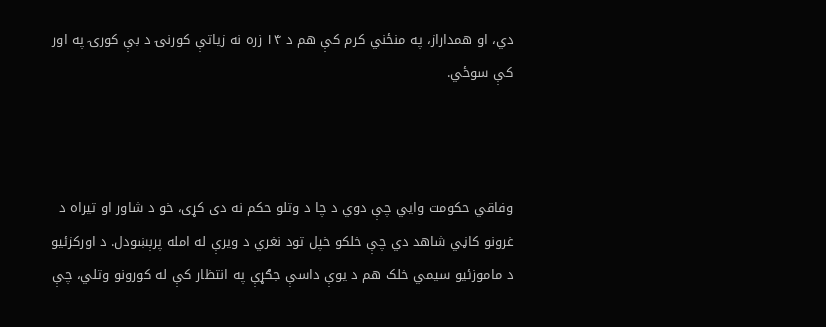دي، او همداراز، په منځني کرم کې هم د ۱۴ زره نه زیاتې کورنۍ د بې کورۍ په اور کې سوځي.



وفاقي حکومت وايي چې دوي د چا د وتلو حکم نه دی کړی، خو د شاور او تیراه د غرونو کاڼي شاهد دي چې خلکو خپل تود نغري د ویرې له امله پرېښودل. د اورکزئیو د ماموزئیو سیمي خلک هم د یوې داسې جګړې په انتظار کې له کورونو وتلي، چې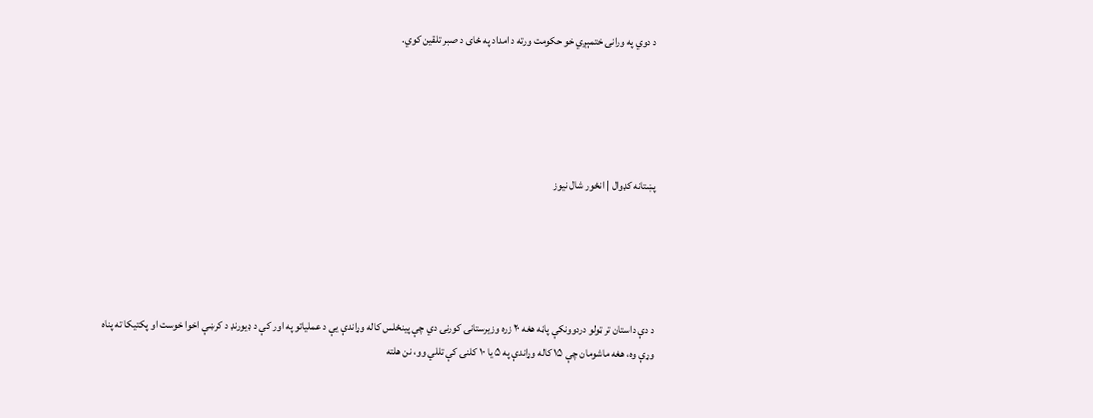د دوي په ورانۍ ختمېږي خو حکومت ورته د امداد په ځای د صبر تلقین کوي.





پښتانه کډوال | انځور شال نیوز





د دې داستان تر ټولو دردوونکې پاڼه هغه ۲۰ زره وزیرستانۍ کورنۍ دي چې پینځلس کاله وړاندې یې د عملیاتو په اور کې د ډیورنډ د کرښې اخوا خوست او پکتیکا ته پناه وړې وه، هغه ماشومان چې ۱۵ کاله وړاندې په ۵ یا ۱۰ کلنۍ کې تللي وو، نن هلته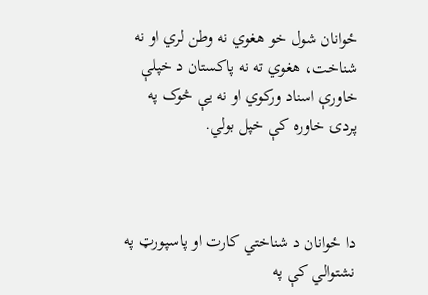ځوانان شول خو هغوي نه وطن لري او نه شناخت، هغوي ته نه پاکستان د خپلې خاورې اسناد ورکوي او نه یې څوک په پردۍ خاوره کې خپل بولي.



دا ځوانان د شناختي کارت او پاسپورټ په نشتوالي کې په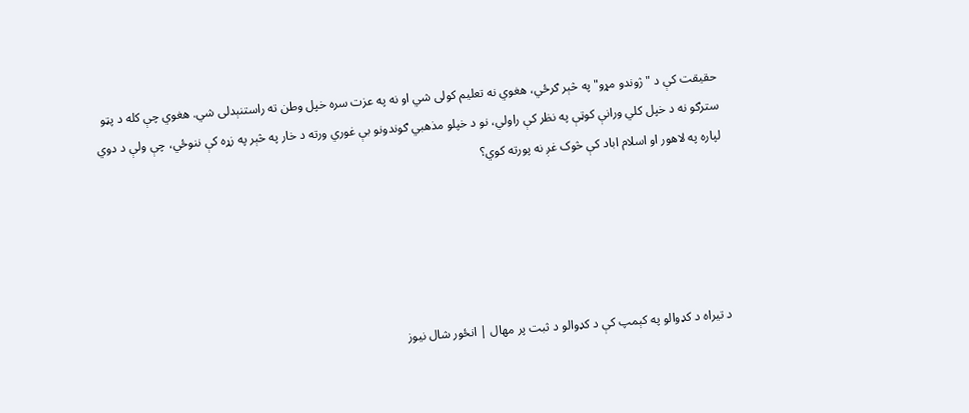حقیقت کې د "ژوندو مړو" په څېر ګرځي، هغوي نه تعلیم کولی شي او نه په عزت سره خپل وطن ته راستنېدلی شي. هغوي چې کله د پټو سترګو نه د خپل کلي ورانې کوټې په نظر کې راولي، نو د خپلو مذهبي ګوندونو بې غوري ورته د خار په څېر په زړه کې ننوځي، چې ولې د دوي لپاره په لاهور او اسلام اباد کې څوک غږ نه پورته کوي؟





د تیراه د کډوالو په کېمپ کې د کډوالو د ثبت پر مهال | انځور شال نیوز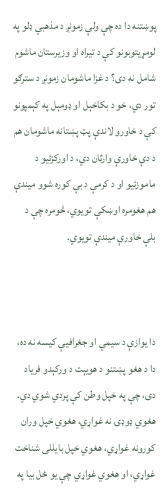پوښتنه دا ده چې ولې زمونږ د مذهبي ډلو په لومړیتوبونو کې د تیراه او وزیرستان ماشوم شامل نه دی؟ د غزا ماشومان زمونږ د سترګو تور دي، خو د بکاخېل او ډومېل په کېمپونو کې د خاورو لاندې پټ پښتانه ماشومان هم د دې خاورې وارثان دي، د اورکزئیو د ماموزئیو او د کرمې د بې کوره شوو میندې هم هغومره اوښکې تویوي، څومره چې د بلې خاورې میندې تویوي.



دا یوازې د سیمي او جغرافیې کیسه نه ده، دا د هغو پښتنو د هویېت د ورکېدو فریاد دی، چې په خپل وطن کې پردي شوي دي. هغوي ډوډۍ نه غواړي، هغوي خپل وران کورونه غواړي، هغوي خپل بایللی شناخت غواړي، او هغوي غواړي چې یو ځل بیا په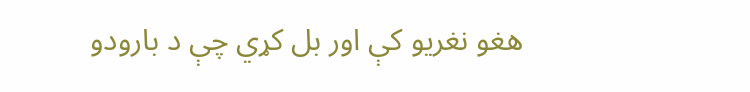هغو نغریو کې اور بل کړي چې د بارودو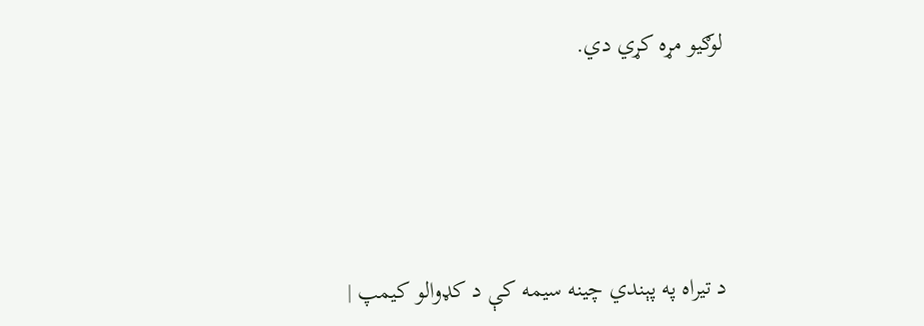لوګیو مړه کړي دي.





د تیراه په پېندي چینه سیمه کې د کډوالو کیمپ |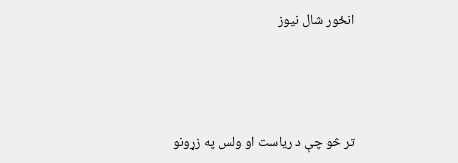انځور شال نیوز





تر څو چې د ریاست او ولس په زړونو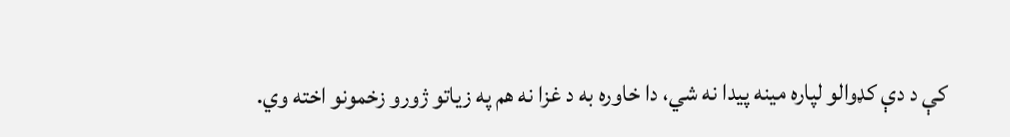کې د دې کډوالو لپاره مینه پیدا نه شي، دا خاوره به د غزا نه هم په زیاتو ژورو زخمونو اخته وي.